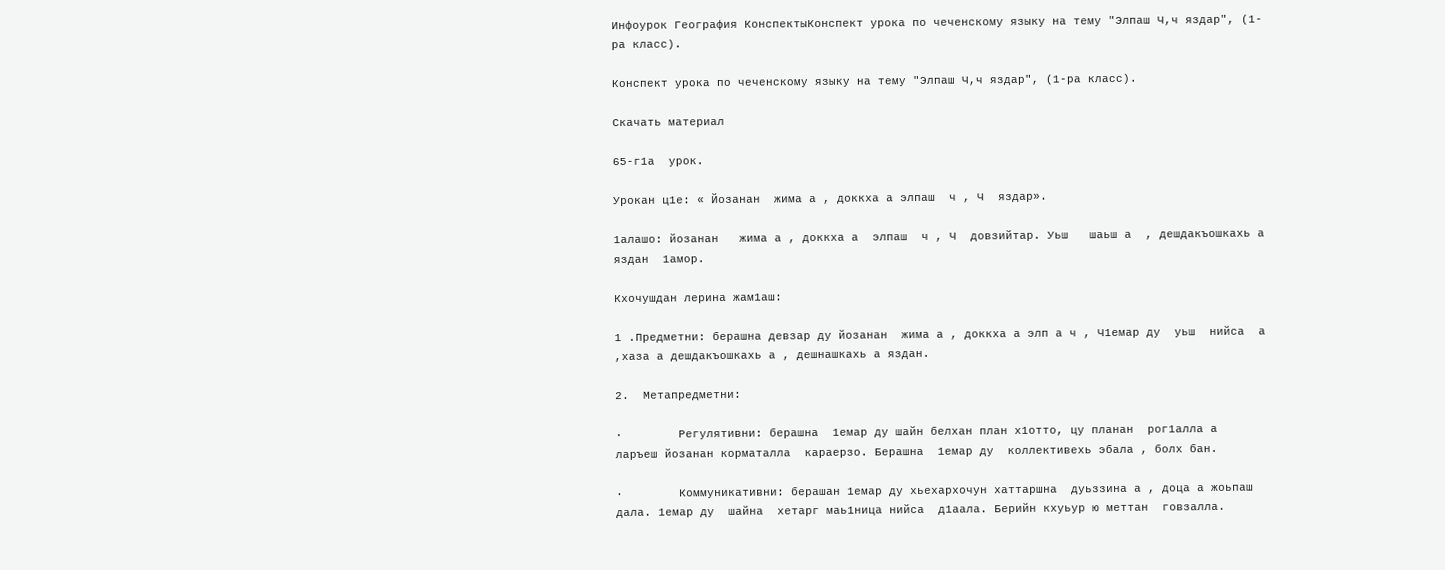Инфоурок География КонспектыКонспект урока по чеченскому языку на тему "Элпаш Ч,ч яздар", (1-ра класс).

Конспект урока по чеченскому языку на тему "Элпаш Ч,ч яздар", (1-ра класс).

Скачать материал

65-г1а  урок.

Урокан ц1е: « Йозанан  жима а , доккха а элпаш  ч , Ч  яздар».

1алашо: йозанан   жима а , доккха а  элпаш  ч , Ч  довзийтар. Уьш   шаьш а  , дешдакъошкахь а  яздан  1амор.

Кхочушдан лерина жам1аш:

1 .Предметни: берашна девзар ду йозанан  жима а , доккха а элп а ч , Ч1емар ду  уьш  нийса  а ,хаза а дешдакъошкахь а , дешнашкахь а яздан.

2.  Метапредметни:

·        Регулятивни: берашна  1емар ду шайн белхан план х1отто, цу планан  рог1алла а  ларъеш йозанан корматалла  караерзо. Берашна  1емар ду  коллективехь эбала , болх бан.

·        Коммуникативни: берашан 1емар ду хьехархочун хаттаршна  дуьззина а , доца а жоьпаш дала. 1емар ду  шайна  хетарг маь1ница нийса  д1аала. Берийн кхуьур ю меттан  говзалла.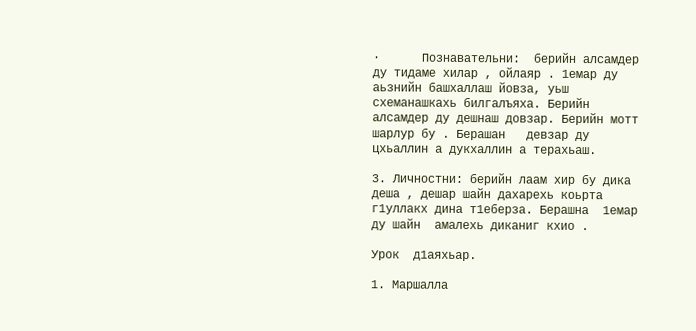·      Познавательни:  берийн алсамдер ду тидаме хилар , ойлаяр . 1емар ду  аьзнийн башхаллаш йовза, уьш схеманашкахь билгалъяха. Берийн  алсамдер ду дешнаш довзар. Берийн мотт шарлур бу . Берашан   девзар ду  цхьаллин а дукхаллин а терахьаш.

3. Личностни: берийн лаам хир бу дика деша , дешар шайн дахарехь коьрта г1уллакх дина т1еберза. Берашна  1емар ду шайн  амалехь диканиг кхио .

Урок  д1аяхьар.

1. Маршалла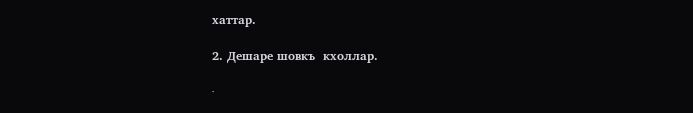хаттар.

2. Дешаре шовкъ  кхоллар.

·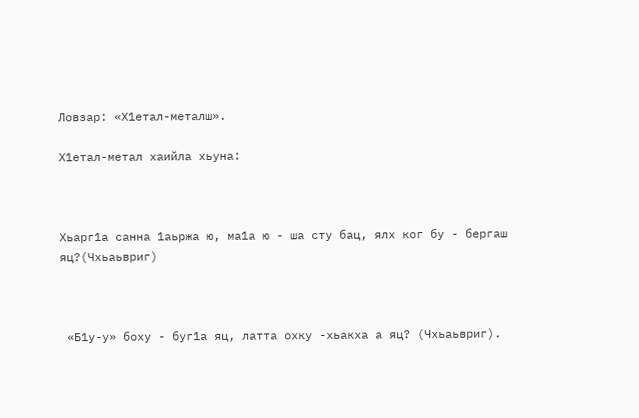Ловзар: «Х1етал-металш».

Х1етал-метал хаийла хьуна:



Хьарг1а санна 1аьржа ю, ма1а ю - ша сту бац, ялх ког бу - бергаш яц?(Чхьаьвриг)



 «Б1у-у» боху - буг1а яц, латта охку -хьакха а яц? (Чхьаьвриг).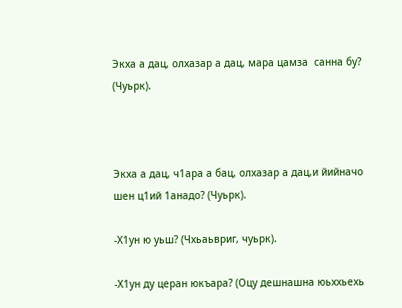Экха а дац, олхазар а дац, мара цамза  санна бу? (Чуьрк).



Экха а дац, ч1ара а бац, олхазар а дац,и йийначо шен ц1ий 1анадо? (Чуьрк).

-Х1ун ю уьш? (Чхьаьвриг, чуьрк).

-Х1ун ду церан юкъара? (Оцу дешнашна юьххьехь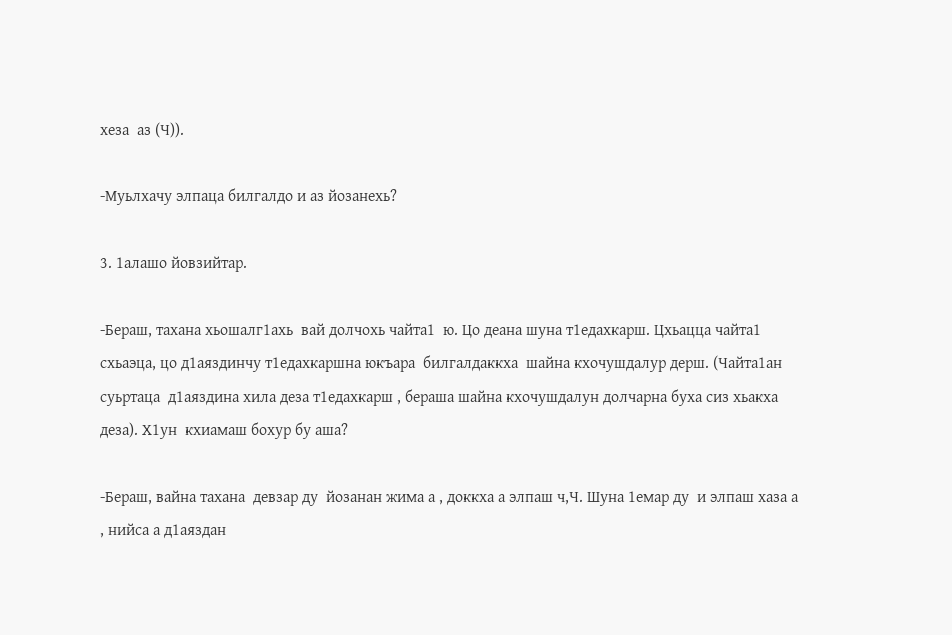хеза  аз (Ч)).

-Муьлхачу элпаца билгалдо и аз йозанехь?

3. 1алашо йовзийтар.

-Бераш, тахана хьошалг1ахь  вай долчохь чайта1  ю. Цо деана шуна т1едахкарш. Цхьацца чайта1 схьаэца, цо д1аяздинчу т1едахкаршна юкъара  билгалдаккха  шайна кхочушдалур дерш. (Чайта1ан  суьртаца  д1аяздина хила деза т1едахкарш , бераша шайна кхочушдалун долчарна буха сиз хьакха деза). Х1ун  кхиамаш бохур бу аша?

-Бераш, вайна тахана  девзар ду  йозанан жима а , доккха а элпаш ч,Ч. Шуна 1емар ду  и элпаш хаза а , нийса а д1аяздан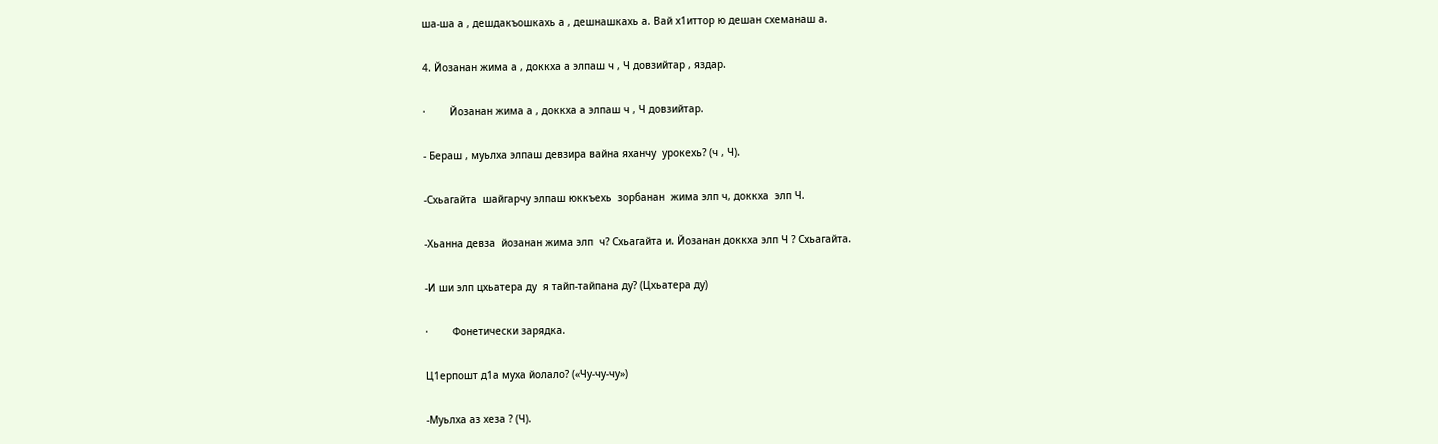ша-ша а , дешдакъошкахь а , дешнашкахь а. Вай х1иттор ю дешан схеманаш а.

4. Йозанан жима а , доккха а элпаш ч , Ч довзийтар , яздар.

·        Йозанан жима а , доккха а элпаш ч , Ч довзийтар.

- Бераш , муьлха элпаш девзира вайна яханчу  урокехь? (ч , Ч).

-Схьагайта  шайгарчу элпаш юккъехь  зорбанан  жима элп ч, доккха  элп Ч.

-Хьанна девза  йозанан жима элп  ч? Схьагайта и. Йозанан доккха элп Ч ? Схьагайта.

-И ши элп цхьатера ду  я тайп-тайпана ду? (Цхьатера ду)

·        Фонетически зарядка.

Ц1ерпошт д1а муха йолало? («Чу-чу-чу»)

-Муьлха аз хеза ? (Ч).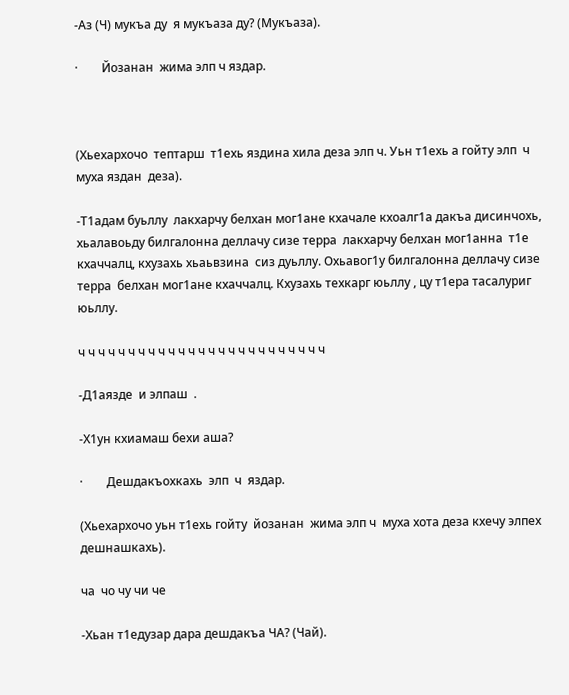-Аз (Ч) мукъа ду  я мукъаза ду? (Мукъаза).

·        Йозанан  жима элп ч яздар.



(Хьехархочо  тептарш  т1ехь яздина хила деза элп ч. Уьн т1ехь а гойту элп  ч  муха яздан  деза).

-Т1адам буьллу  лакхарчу белхан мог1ане кхачале кхоалг1а дакъа дисинчохь, хьалавоьду билгалонна деллачу сизе терра  лакхарчу белхан мог1анна  т1е кхаччалц, кхузахь хьаьвзина  сиз дуьллу. Охьавог1у билгалонна деллачу сизе терра  белхан мог1ане кхаччалц. Кхузахь техкарг юьллу , цу т1ера тасалуриг юьллу.

ч ч ч ч ч ч ч ч ч ч ч ч ч ч ч ч ч ч ч ч ч ч ч ч ч

-Д1аязде  и элпаш  .

-Х1ун кхиамаш бехи аша?

·        Дешдакъохкахь  элп  ч  яздар.

(Хьехархочо уьн т1ехь гойту  йозанан  жима элп ч  муха хота деза кхечу элпех  дешнашкахь).

ча  чо чу чи че

-Хьан т1едузар дара дешдакъа ЧА? (Чай).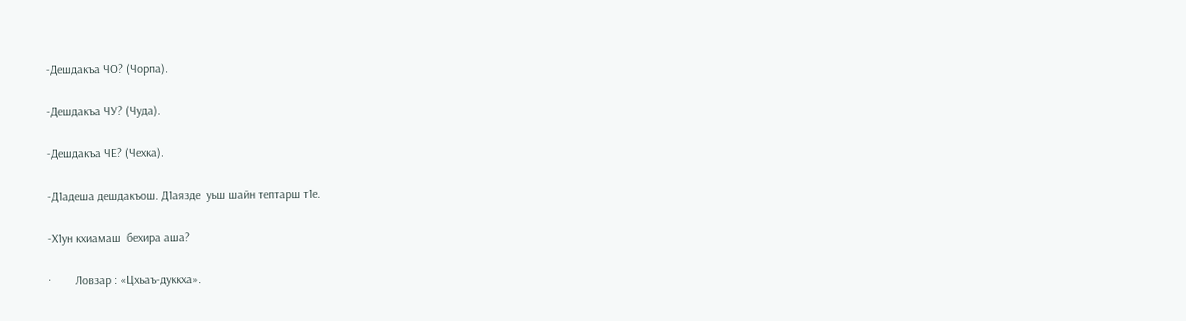-Дешдакъа ЧО? (Чорпа).

-Дешдакъа ЧУ? (Чуда).

-Дешдакъа ЧЕ? (Чехка).

-Д1адеша дешдакъош. Д1аязде  уьш шайн тептарш т1е.

-Х1ун кхиамаш  бехира аша?

·        Ловзар : «Цхьаъ-дуккха».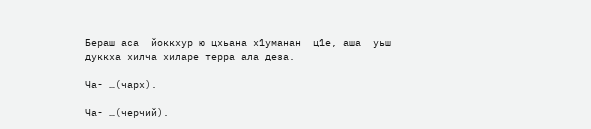Бераш аса  йоккхур ю цхьана х1уманан  ц1е, аша  уьш дуккха хилча хиларе терра ала деза.

Ча- …(чарх).

Ча- …(черчий).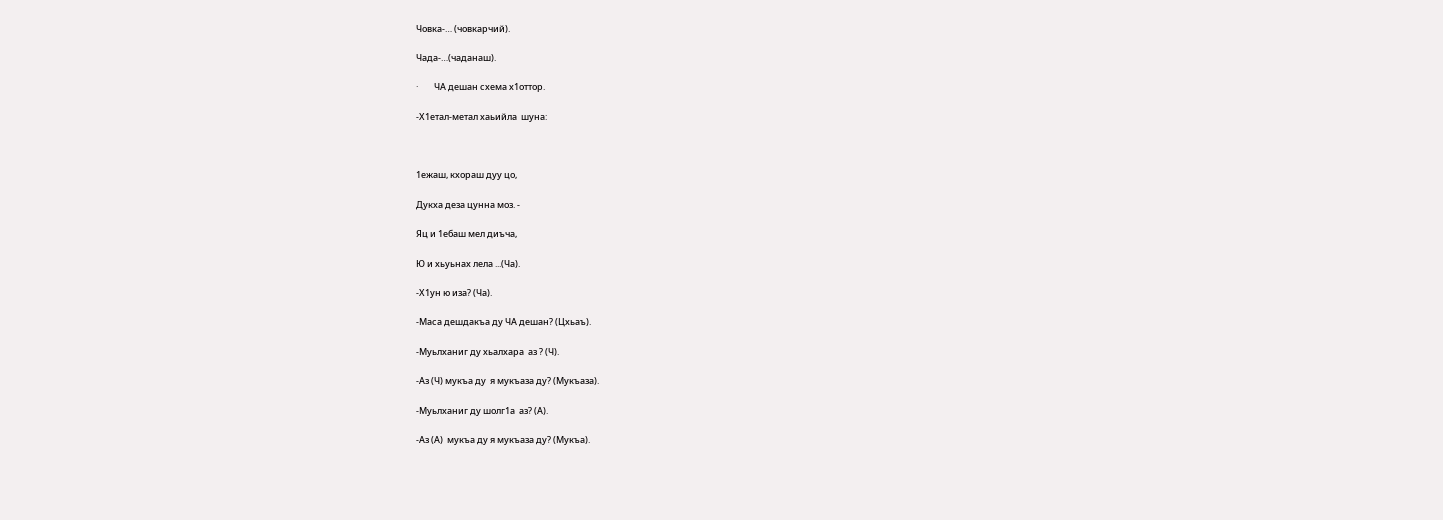Човка-… (човкарчий).

Чада-…(чаданаш).

·        ЧА дешан схема х1оттор.

-Х1етал-метал хаьийла  шуна:



1ежаш, кхораш дуу цо,

Дукха деза цунна моз. -

Яц и 1ебаш мел диъча,

Ю и хьуьнах лела ...(Ча).

-Х1ун ю иза? (Ча).

-Маса дешдакъа ду ЧА дешан? (Цхьаъ).

-Муьлханиг ду хьалхара  аз ? (Ч).

-Аз (Ч) мукъа ду  я мукъаза ду? (Мукъаза).

-Муьлханиг ду шолг1а  аз? (А).

-Аз (А)  мукъа ду я мукъаза ду? (Мукъа).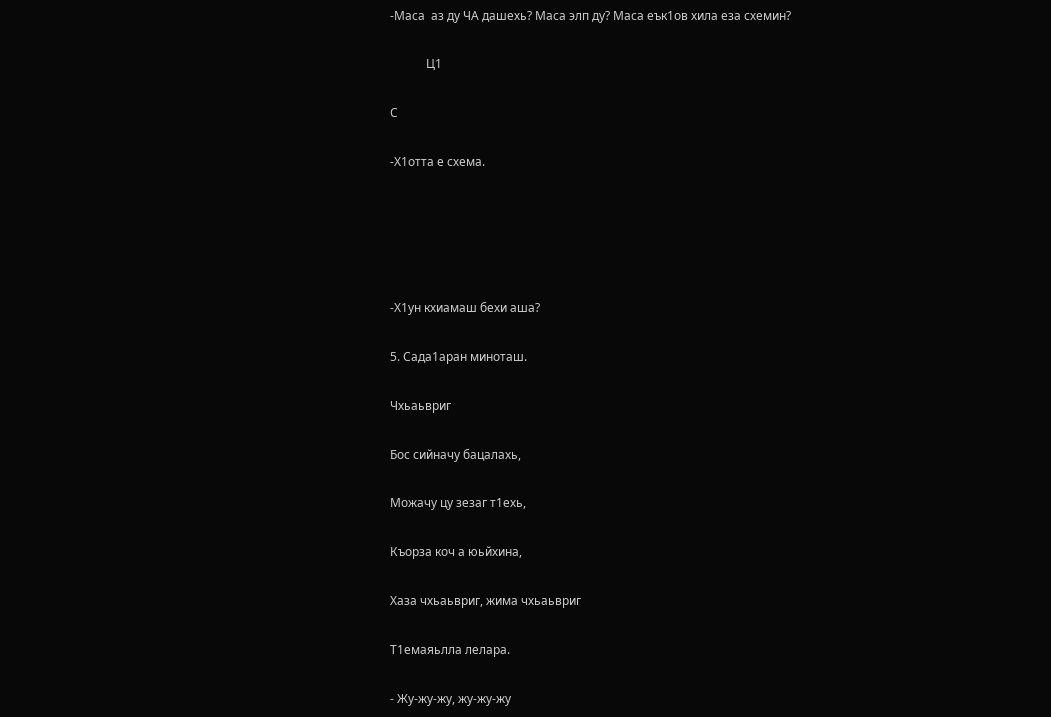-Маса  аз ду ЧА дашехь? Маса элп ду? Маса еък1ов хила еза схемин?

            Ц1

С

-Х1отта е схема.





-Х1ун кхиамаш бехи аша?

5. Сада1аран миноташ.

Чхьаьвриг

Бос сийначу бацалахь,

Можачу цу зезаг т1ехь,

Къорза коч а юьйхина,

Хаза чхьаьвриг, жима чхьаьвриг

Т1емаяьлла лелара.

- Жу-жу-жу, жу-жу-жу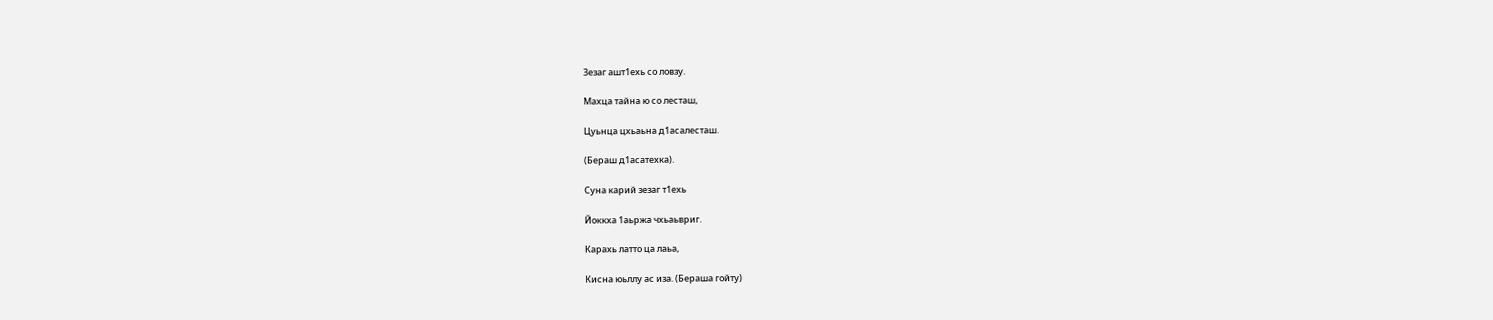Зезаг ашт1ехь со ловзу.

Махца тайна ю со лесташ,

Цуьнца цхьаьна д1асалесташ.

(Бераш д1асатехка).

Суна карий зезаг т1ехь

Йоккха 1аьржа чхьаьвриг.

Карахь латто ца лаьа,

Кисна юьллу ас иза. (Бераша гойту)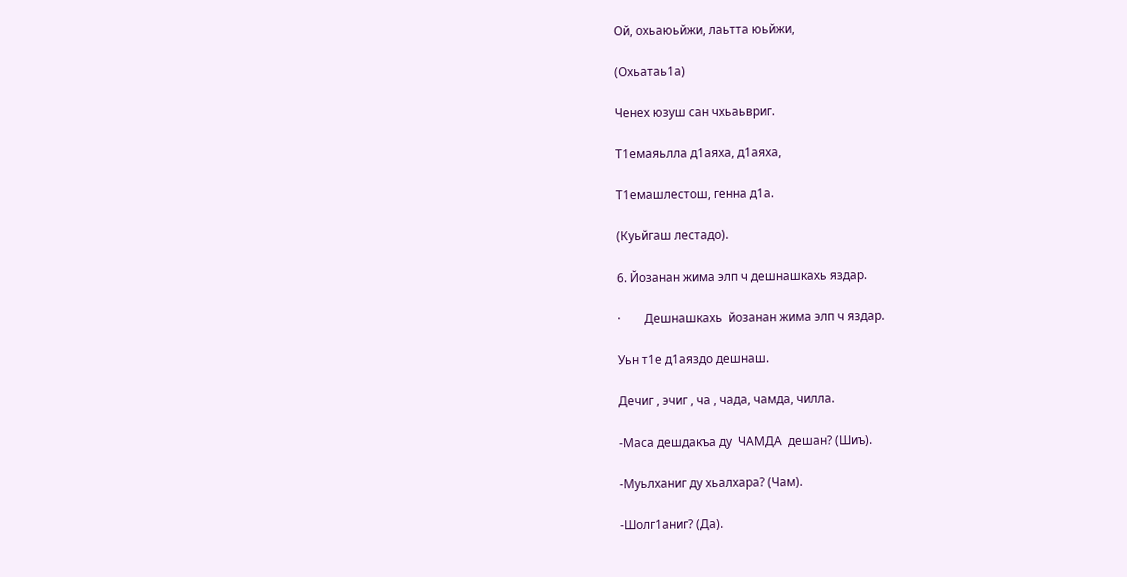Ой, охьаюьйжи, лаьтта юьйжи,

(Охьатаь1а)

Ченех юзуш сан чхьаьвриг.

Т1емаяьлла д1аяха, д1аяха,

Т1емашлестош, генна д1а.

(Куьйгаш лестадо).

6. Йозанан жима элп ч дешнашкахь яздар.

·        Дешнашкахь  йозанан жима элп ч яздар.

Уьн т1е д1аяздо дешнаш.

Дечиг , эчиг , ча , чада, чамда, чилла.

-Маса дешдакъа ду  ЧАМДА  дешан? (Шиъ).

-Муьлханиг ду хьалхара? (Чам).

-Шолг1аниг? (Да).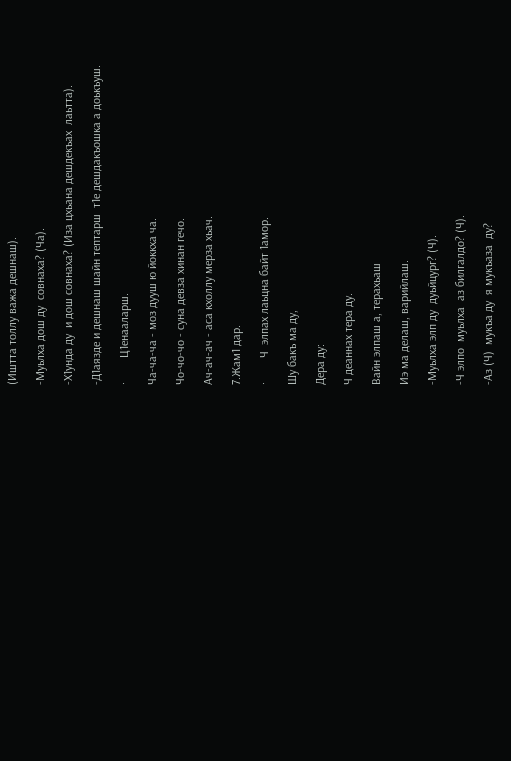(Иштта толлу важа дешнаш).

-Муьлха дош ду  совнаха? (Ча).

-Х1унда ду  и дош совнаха? (Иза цхьана дешдекъах  лаьтта).

-Д1аязде и дешнаш шайн тептарш  т1е дешдакъошка а доькъуш.

·        Ц1енааларш.

Ча-ча-ча - моз дууш ю йоккха ча.

Чо-чо-чо - суна девза хинан гечо.

Ач-ач-ач - аса кхоллу мерза хьач.

7.Жам1 дар.

·        Ч  элпах лаьцна байт 1амор.

Шу бакъ ма ду,

Дера ду:

Ч деаннах тера ду.

Вайн элпаш а, терахьаш

Иэ ма делаш, варийлаш.

-Муьлха элп ду  дуьйцург? (Ч).

-Ч элпо  муьлха  аз билгалдо? (Ч).

-Аз (Ч)  мукъа ду  я мукъаза  ду?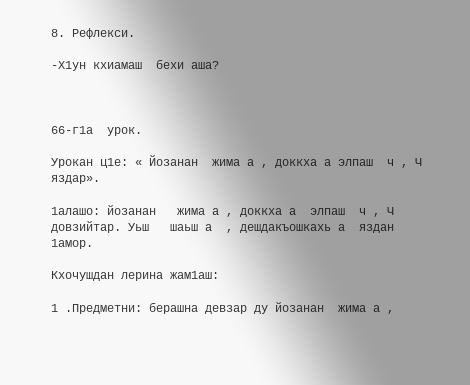8. Рефлекси.

-Х1ун кхиамаш  бехи аша?



66-г1а  урок.

Урокан ц1е: « Йозанан  жима а , доккха а элпаш  ч , Ч  яздар».

1алашо: йозанан   жима а , доккха а  элпаш  ч , Ч  довзийтар. Уьш   шаьш а  , дешдакъошкахь а  яздан  1амор.

Кхочушдан лерина жам1аш:

1 .Предметни: берашна девзар ду йозанан  жима а ,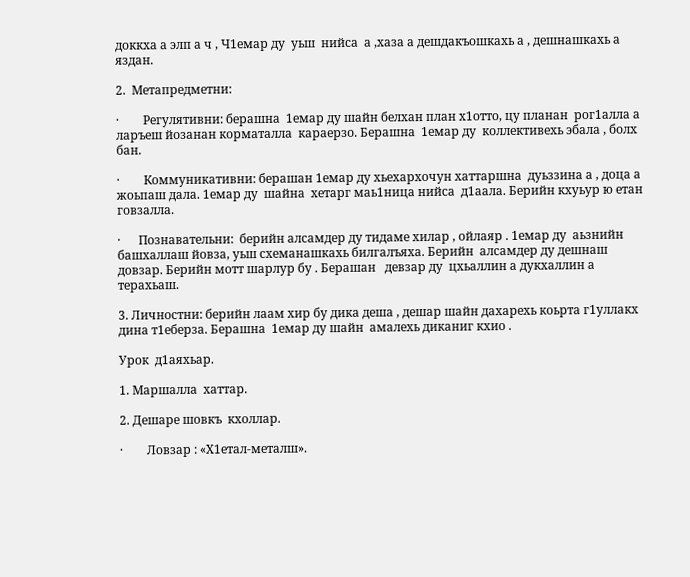доккха а элп а ч , Ч1емар ду  уьш  нийса  а ,хаза а дешдакъошкахь а , дешнашкахь а яздан.

2.  Метапредметни:

·        Регулятивни: берашна  1емар ду шайн белхан план х1отто, цу планан  рог1алла а  ларъеш йозанан корматалла  караерзо. Берашна  1емар ду  коллективехь эбала , болх бан.

·        Коммуникативни: берашан 1емар ду хьехархочун хаттаршна  дуьззина а , доца а жоьпаш дала. 1емар ду  шайна  хетарг маь1ница нийса  д1аала. Берийн кхуьур ю етан  говзалла.

·      Познавательни:  берийн алсамдер ду тидаме хилар , ойлаяр . 1емар ду  аьзнийн башхаллаш йовза, уьш схеманашкахь билгалъяха. Берийн  алсамдер ду дешнаш довзар. Берийн мотт шарлур бу . Берашан   девзар ду  цхьаллин а дукхаллин а терахьаш.

3. Личностни: берийн лаам хир бу дика деша , дешар шайн дахарехь коьрта г1уллакх дина т1еберза. Берашна  1емар ду шайн  амалехь диканиг кхио .

Урок  д1аяхьар.

1. Маршалла  хаттар.

2. Дешаре шовкъ  кхоллар.

·        Ловзар : «Х1етал-металш».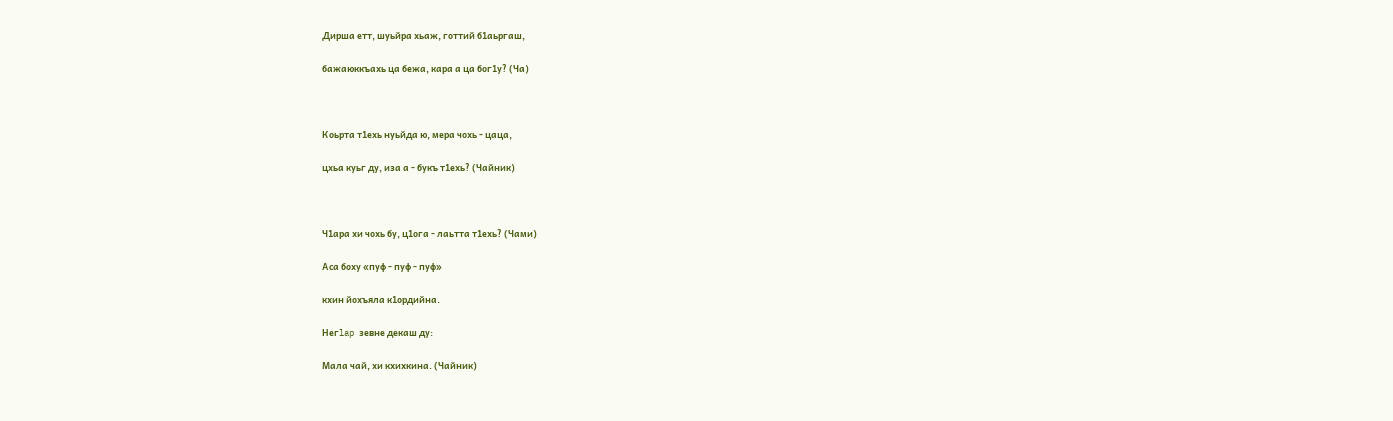Дирша етт, шуьйра хьаж, готтий б1аьргаш,

бажаюккъахь ца бежа, кара а ца бог1у? (Ча)



Коьрта т1ехь нуьйда ю, мера чохь - цаца,

цхьа куьг ду, иза а - букъ т1ехь? (Чайник)



Ч1ара хи чохь бу, ц1ога - лаьтта т1ехь? (Чами)

Аса боху «пуф - пуф - пуф»

кхин йохъяла к1ордийна.

Heгlap зевне декаш ду:

Мала чай, хи кхихкина. (Чайник)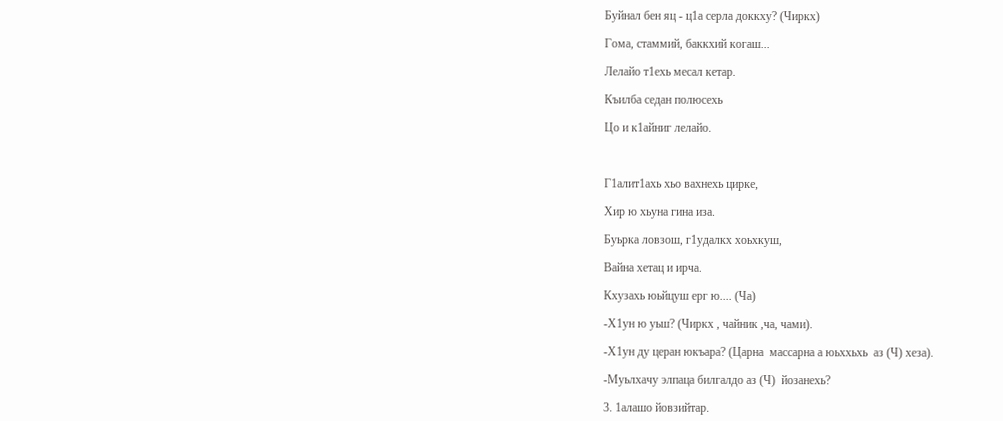Буйнал бен яц - ц1а серла доккху? (Чиркх)

Гома, стаммий, баккхий когаш...

Лелайо т1ехь месал кетар.

Къилба седан полюсехь

Цо и к1айниг лелайо.



Г1алит1ахь хьо вахнехь цирке,

Хир ю хьуна гина иза.

Буьрка ловзош, г1удалкх хоьхкуш,

Вайна хетац и ирча.

Кхузахь юьйцуш ерг ю.... (Ча)

-Х1ун ю уьш? (Чиркх , чайник ,ча, чами).

-Х1ун ду церан юкъара? (Царна  массарна а юьххьхь  аз (Ч) хеза).

-Муьлхачу элпаца билгалдо аз (Ч)  йозанехь?

3. 1алашо йовзийтар.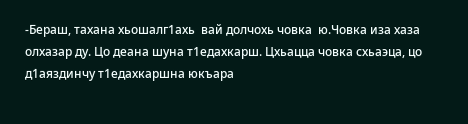-Бераш, тахана хьошалг1ахь  вай долчохь човка  ю.Човка иза хаза олхазар ду. Цо деана шуна т1едахкарш. Цхьацца човка схьаэца, цо д1аяздинчу т1едахкаршна юкъара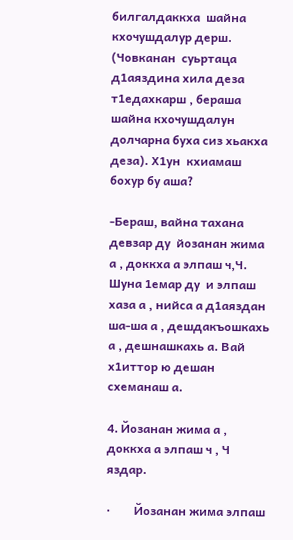билгалдаккха  шайна кхочушдалур дерш. (Човканан  суьртаца  д1аяздина хила деза т1едахкарш , бераша шайна кхочушдалун долчарна буха сиз хьакха деза). Х1ун  кхиамаш бохур бу аша?

-Бераш, вайна тахана  девзар ду  йозанан жима а , доккха а элпаш ч,Ч. Шуна 1емар ду  и элпаш хаза а , нийса а д1аяздан ша-ша а , дешдакъошкахь а , дешнашкахь а. Вай х1иттор ю дешан схеманаш а.

4. Йозанан жима а , доккха а элпаш ч , Ч яздар.

·        Йозанан жима элпаш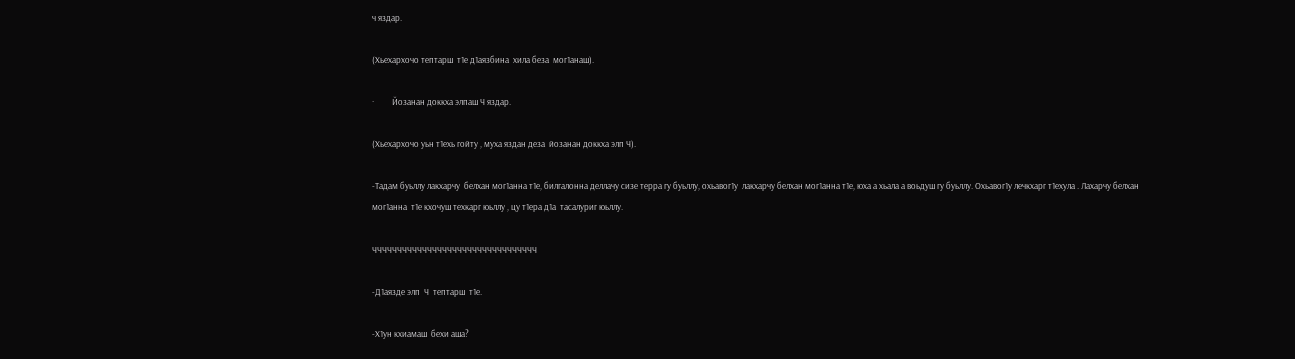ч яздар.

(Хьехархочо тептарш  т1е д1аязбина  хила беза  мог1анаш).

·         Йозанан доккха элпаш Ч яздар.

(Хьехархочо уьн т1ехь гойту , муха яздан деза  йозанан доккха элп Ч).

-Тадам буьллу лакхарчу  белхан мог1анна т1е, билгалонна деллачу сизе терра гу буьллу, охьавог1у  лакхарчу белхан мог1анна т1е, юха а хьала а воьдуш гу буьллу. Охьавог1у лечкхарг т1ехула . Лахарчу белхан мог1анна  т1е кхочуш техкарг юьллу , цу т1ера д1а  тасалуриг юьллу.

ЧЧЧЧЧЧЧЧЧЧЧЧЧЧЧЧЧЧЧЧЧЧЧЧЧЧЧЧЧЧЧЧЧ

-Д1аязде элп  Ч  тептарш  т1е.

-Х1ун кхиамаш  бехи аша?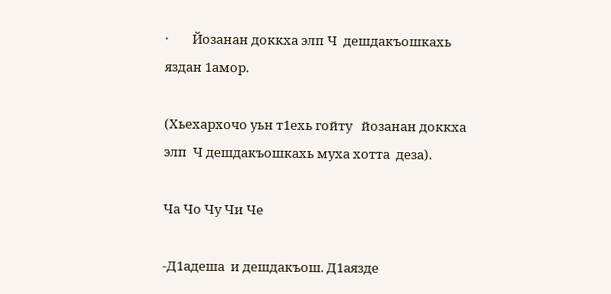·        Йозанан доккха элп Ч  дешдакъошкахь яздан 1амор.

(Хьехархочо уьн т1ехь гойту   йозанан доккха элп  Ч дешдакъошкахь муха хотта  деза).

Ча Чо Чу Чи Че

-Д1адеша  и дешдакъош. Д1аязде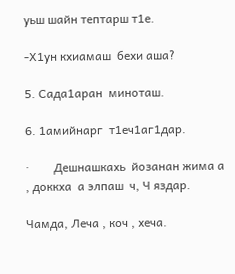уьш шайн тептарш т1е.

-Х1ун кхиамаш  бехи аша?

5. Сада1аран  миноташ.

6. 1амийнарг  т1еч1аг1дар.

·        Дешнашкахь  йозанан жима а , доккха  а элпаш  ч, Ч яздар.

Чамда, Леча , коч , хеча.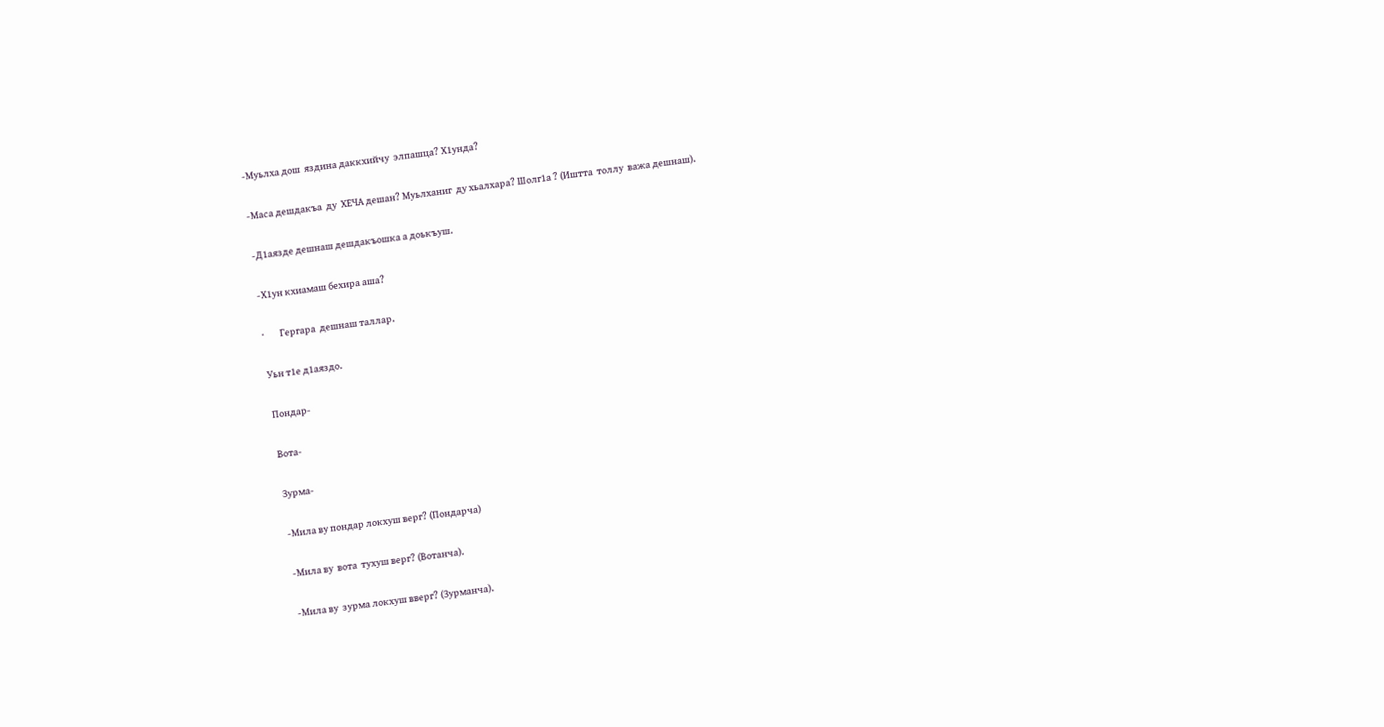-Муьлха дош  яздина даккхийчу  элпашца? Х1унда?

-Маса дешдакъа  ду  ХЕЧА дешан? Муьлханиг  ду хьалхара? Шолг1а ? (Иштта  толлу  важа дешнаш).

-Д1аязде дешнаш дешдакъошка а доькъуш.

-Х1ун кхиамаш бехира аша?

·        Гергара  дешнаш таллар.

Уьн т1е д1аяздо.

Пондар-

Вота-

Зурма-

-Мила ву пондар локхуш верг? (Пондарча)

-Мила ву  вота  тухуш верг? (Вотанча).

-Мила ву  зурма локхуш вверг? (Зурманча).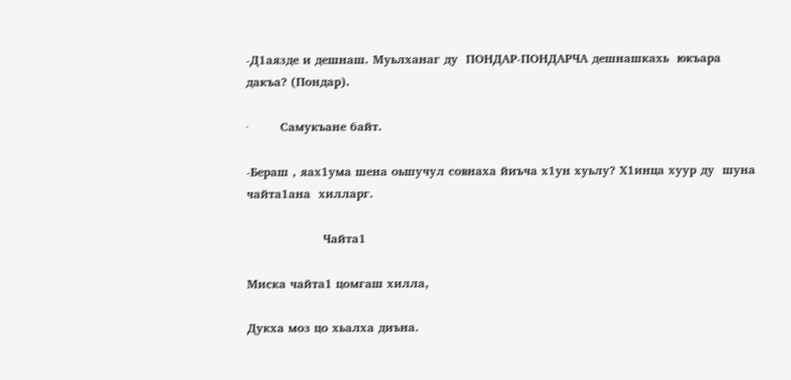-Д1аязде и дешнаш. Муьлханаг ду  ПОНДАР-ПОНДАРЧА дешнашкахь  юкъара  дакъа? (Пондар).

·        Самукъане байт.

-Бераш , яах1ума шена оьшучул совнаха йиъча х1ун хуьлу? Х1инца хуур ду  шуна  чайта1ана  хилларг.

                   Чайта1

Миска чайта1 цомгаш хилла,

Дукха моз цо хьалха диъна.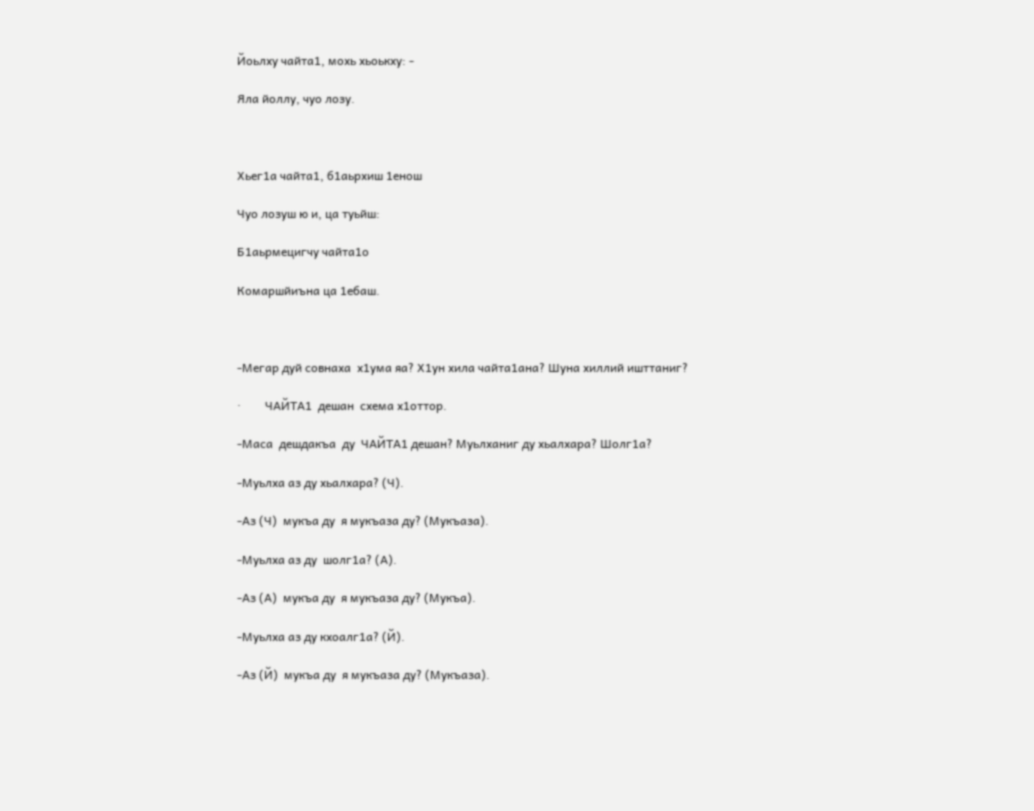Йоьлху чайта1, мохь хьоькху: -

Яла йоллу, чуо лозу.



Хьег1а чайта1, б1аьрхиш 1енош

Чуо лозуш ю и, ца туьйш:

Б1аьрмецигчу чайта1о

Комаршйиъна ца 1ебаш.



-Мегар дуй совнаха  х1ума яа? Х1ун хила чайта1ана? Шуна хиллий ишттаниг?

·        ЧАЙТА1  дешан  схема х1оттор.

-Маса  дешдакъа  ду  ЧАЙТА1 дешан? Муьлханиг ду хьалхара? Шолг1а?

-Муьлха аз ду хьалхара? (Ч).

-Аз (Ч)  мукъа ду  я мукъаза ду? (Мукъаза).

-Муьлха аз ду  шолг1а? (А).

-Аз (А)  мукъа ду  я мукъаза ду? (Мукъа).

-Муьлха аз ду кхоалг1а? (Й).

-Аз (Й)  мукъа ду  я мукъаза ду? (Мукъаза).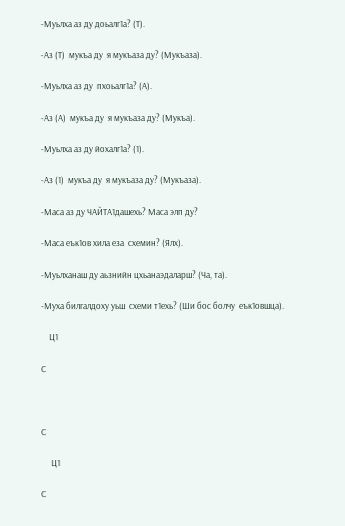-Муьлха аз ду доьалг1а? (Т).

-Аз (Т)  мукъа ду  я мукъаза ду? (Мукъаза).

-Муьлха аз ду  пхоьалг1а? (А).

-Аз (А)  мукъа ду  я мукъаза ду? (Мукъа).

-Муьлха аз ду йохалг1а? (1).

-Аз (1)  мукъа ду  я мукъаза ду? (Мукъаза).

-Маса аз ду ЧАЙТА1дашехь? Маса элп ду?

-Маса еък1ов хила еза  схемин? (Ялх).

-Муьлханаш ду аьзнийн цхьанаэдаларш? (Ча, та).

-Муха билгалдоху уьш  схеми т1ехь? (Ши бос болчу  еък1овшца).

    Ц1

С



С

     Ц1

С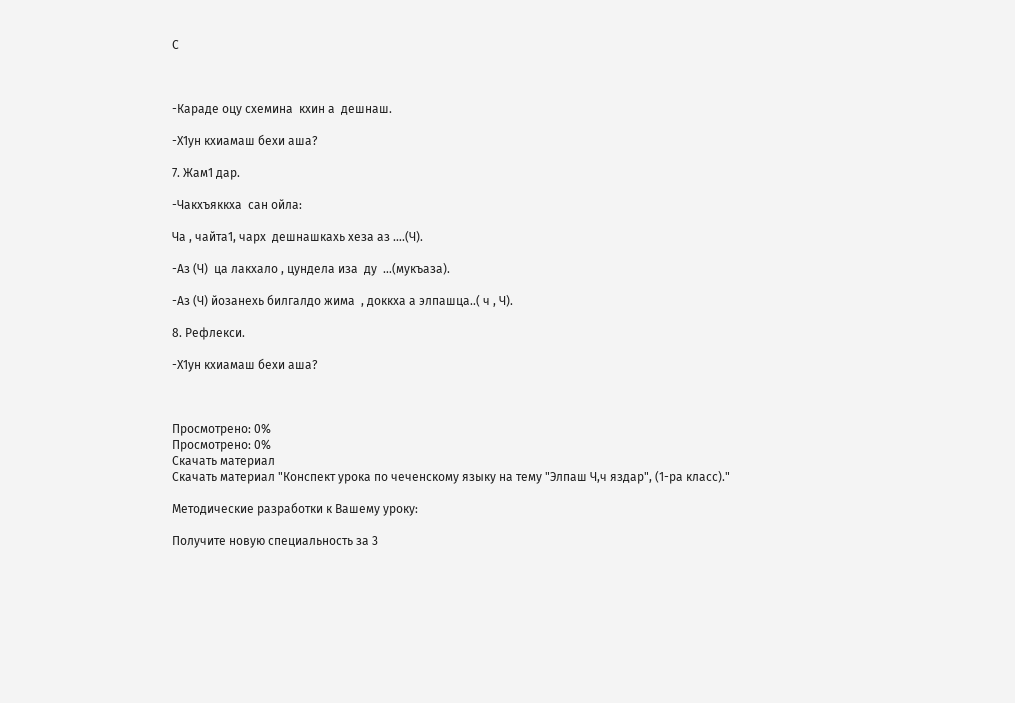С



-Караде оцу схемина  кхин а  дешнаш.

-Х1ун кхиамаш бехи аша?

7. Жам1 дар.

-Чакхъяккха  сан ойла:

Ча , чайта1, чарх  дешнашкахь хеза аз ….(Ч).

-Аз (Ч)  ца лакхало , цундела иза  ду  …(мукъаза).

-Аз (Ч) йозанехь билгалдо жима  , доккха а элпашца..( ч , Ч).

8. Рефлекси.

-Х1ун кхиамаш бехи аша?



Просмотрено: 0%
Просмотрено: 0%
Скачать материал
Скачать материал "Конспект урока по чеченскому языку на тему "Элпаш Ч,ч яздар", (1-ра класс)."

Методические разработки к Вашему уроку:

Получите новую специальность за 3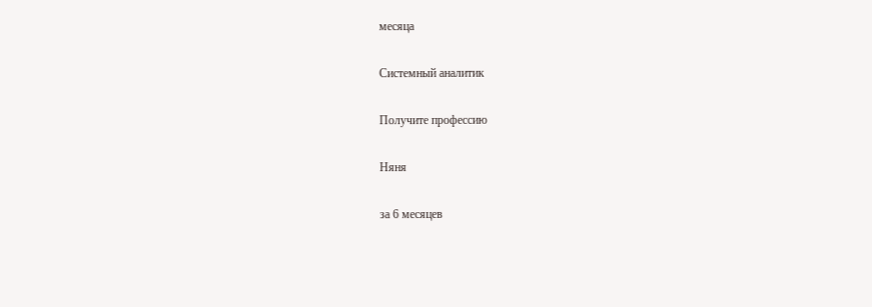месяца

Системный аналитик

Получите профессию

Няня

за 6 месяцев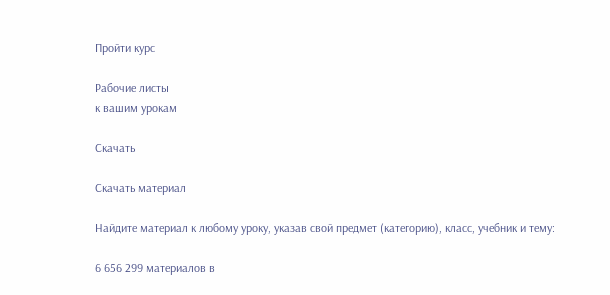Пройти курс

Рабочие листы
к вашим урокам

Скачать

Скачать материал

Найдите материал к любому уроку, указав свой предмет (категорию), класс, учебник и тему:

6 656 299 материалов в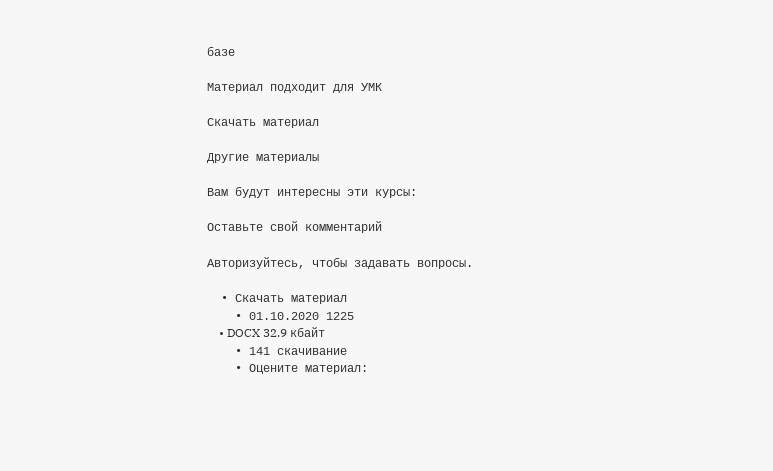базе

Материал подходит для УМК

Скачать материал

Другие материалы

Вам будут интересны эти курсы:

Оставьте свой комментарий

Авторизуйтесь, чтобы задавать вопросы.

  • Скачать материал
    • 01.10.2020 1225
    • DOCX 32.9 кбайт
    • 141 скачивание
    • Оцените материал: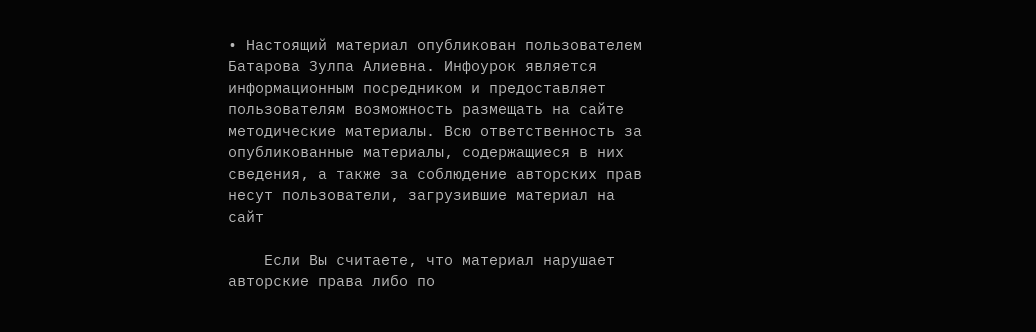• Настоящий материал опубликован пользователем Батарова Зулпа Алиевна. Инфоурок является информационным посредником и предоставляет пользователям возможность размещать на сайте методические материалы. Всю ответственность за опубликованные материалы, содержащиеся в них сведения, а также за соблюдение авторских прав несут пользователи, загрузившие материал на сайт

    Если Вы считаете, что материал нарушает авторские права либо по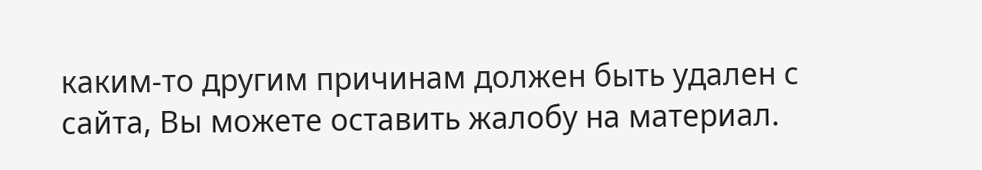каким-то другим причинам должен быть удален с сайта, Вы можете оставить жалобу на материал.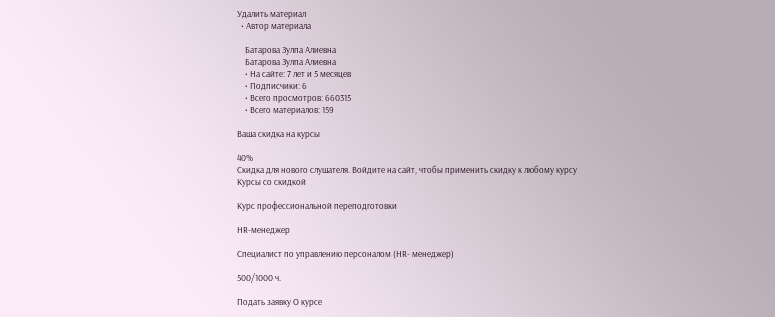Удалить материал
  • Автор материала

    Батарова Зулпа Алиевна
    Батарова Зулпа Алиевна
    • На сайте: 7 лет и 5 месяцев
    • Подписчики: 6
    • Всего просмотров: 660315
    • Всего материалов: 159

Ваша скидка на курсы

40%
Скидка для нового слушателя. Войдите на сайт, чтобы применить скидку к любому курсу
Курсы со скидкой

Курс профессиональной переподготовки

HR-менеджер

Специалист по управлению персоналом (HR- менеджер)

500/1000 ч.

Подать заявку О курсе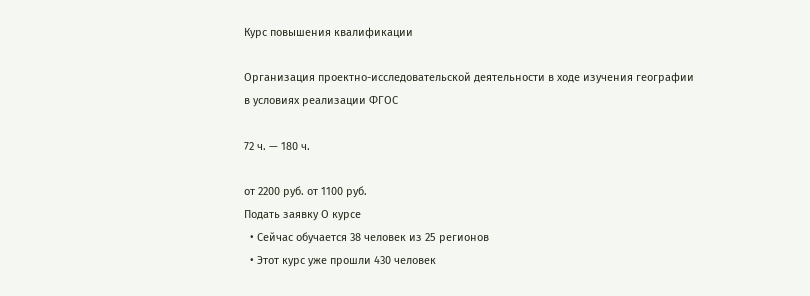Курс повышения квалификации

Организация проектно-исследовательской деятельности в ходе изучения географии в условиях реализации ФГОС

72 ч. — 180 ч.

от 2200 руб. от 1100 руб.
Подать заявку О курсе
  • Сейчас обучается 38 человек из 25 регионов
  • Этот курс уже прошли 430 человек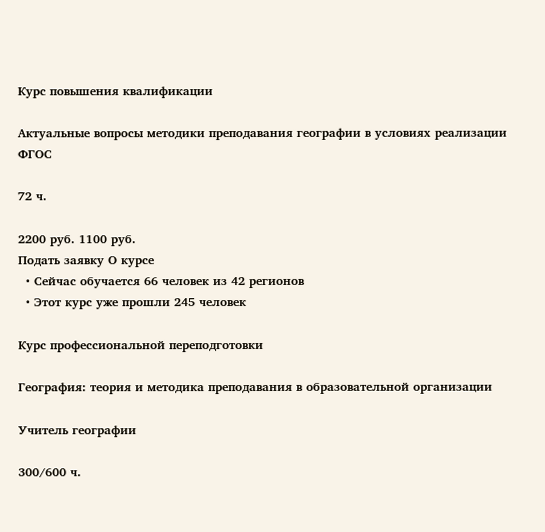Курс повышения квалификации

Актуальные вопросы методики преподавания географии в условиях реализации ФГОС

72 ч.

2200 руб. 1100 руб.
Подать заявку О курсе
  • Сейчас обучается 66 человек из 42 регионов
  • Этот курс уже прошли 245 человек

Курс профессиональной переподготовки

География: теория и методика преподавания в образовательной организации

Учитель географии

300/600 ч.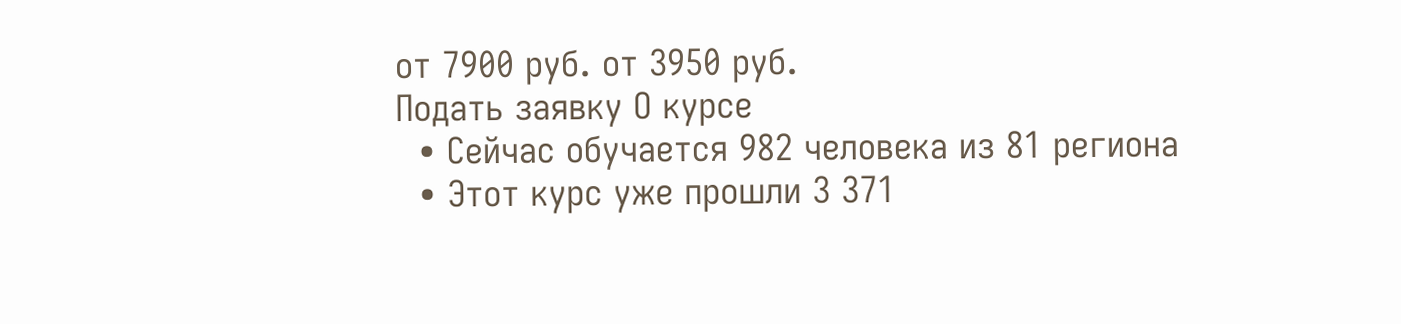от 7900 руб. от 3950 руб.
Подать заявку О курсе
  • Сейчас обучается 982 человека из 81 региона
  • Этот курс уже прошли 3 371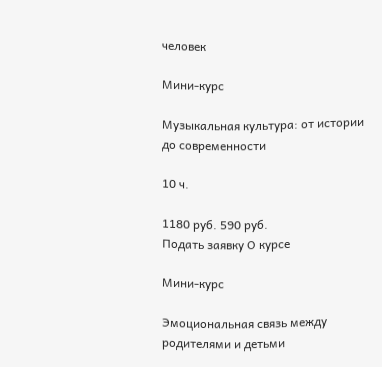человек

Мини-курс

Музыкальная культура: от истории до современности

10 ч.

1180 руб. 590 руб.
Подать заявку О курсе

Мини-курс

Эмоциональная связь между родителями и детьми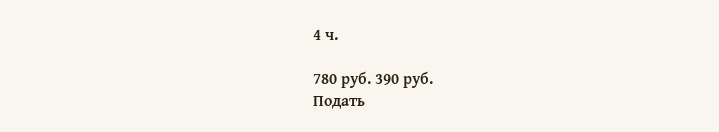4 ч.

780 руб. 390 руб.
Подать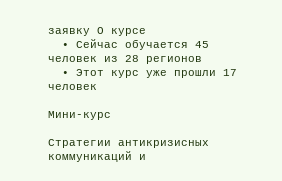заявку О курсе
  • Сейчас обучается 45 человек из 28 регионов
  • Этот курс уже прошли 17 человек

Мини-курс

Стратегии антикризисных коммуникаций и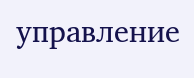управление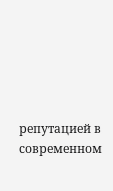репутацией в современном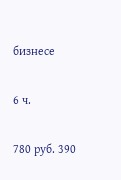бизнесе

6 ч.

780 руб. 390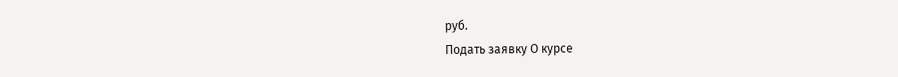руб.
Подать заявку О курсе